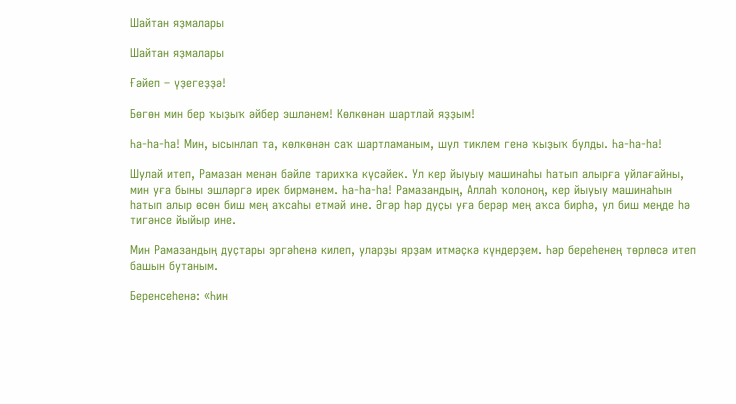Шайтан яҙмалары

Шайтан яҙмалары

Ғәйеп – үҙегеҙҙә!

Бөгөн мин бер ҡыҙыҡ әйбер эшләнем! Көлкөнән шартлай яҙҙым!

Һа-һа-һа! Мин, ысынлап та, көлкөнән саҡ шартламаным, шул тиклем генә ҡыҙыҡ булды. Һа-һа-һа!

Шулай итеп, Рамазан менән бәйле тарихҡа күсәйек. Ул кер йыуыу машинаһы һатып алырға уйлағайны, мин уға быны эшләргә ирек бирмәнем. Һа-һа-һа! Рамазандың, Аллаһ ҡолоноң, кер йыуыу машинаһын һатып алыр өсөн биш мең аҡсаһы етмәй ине. Әгәр һәр дуҫы уға берәр мең аҡса бирһә, ул биш меңде һә тигәнсе йыйыр ине.

Мин Рамазандың дуҫтары эргәһенә килеп, уларҙы ярҙам итмәҫкә күндерҙем. Һәр береһенең төрлөсә итеп башын бутаным.

Беренсеһенә: «Һин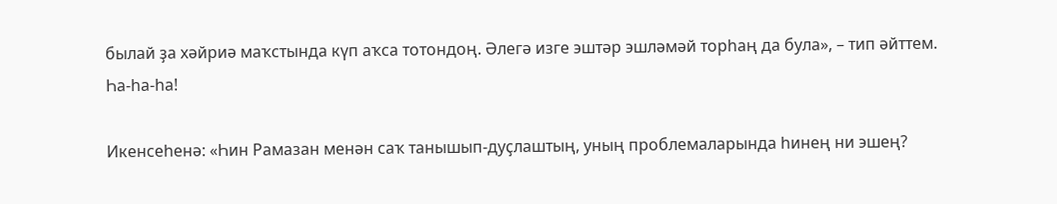былай ҙа хәйриә маҡстында күп аҡса тотондоң. Әлегә изге эштәр эшләмәй торһаң да була», – тип әйттем. Һа-һа-һа!

Икенсеһенә: «Һин Рамазан менән саҡ танышып-дуҫлаштың, уның проблемаларында һинең ни эшең?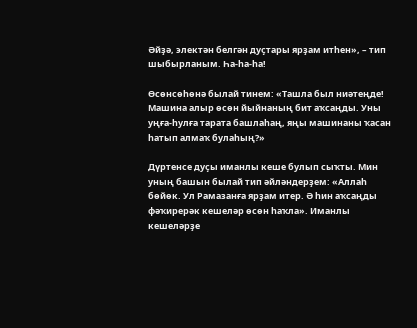Әйҙә, электән белгән дуҫтары ярҙам итһен», – тип шыбырланым. Һа-һа-һа!

Өсөнсөһөнә былай тинем: «Ташла был ниәтеңде! Машина алыр өсөн йыйнаның бит аҡсаңды. Уны уңға-һулға тарата башлаһаң, яңы машинаны ҡасан һатып алмаҡ булаһың?»

Дүртенсе дуҫы иманлы кеше булып сыҡты. Мин уның башын былай тип әйләндерҙем: «Аллаһ бөйөк. Ул Рамазанға ярҙам итер. Ә һин аҡсаңды фәҡирерәк кешеләр өсөн һаҡла». Иманлы кешеләрҙе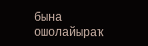бына ошолайыраҡ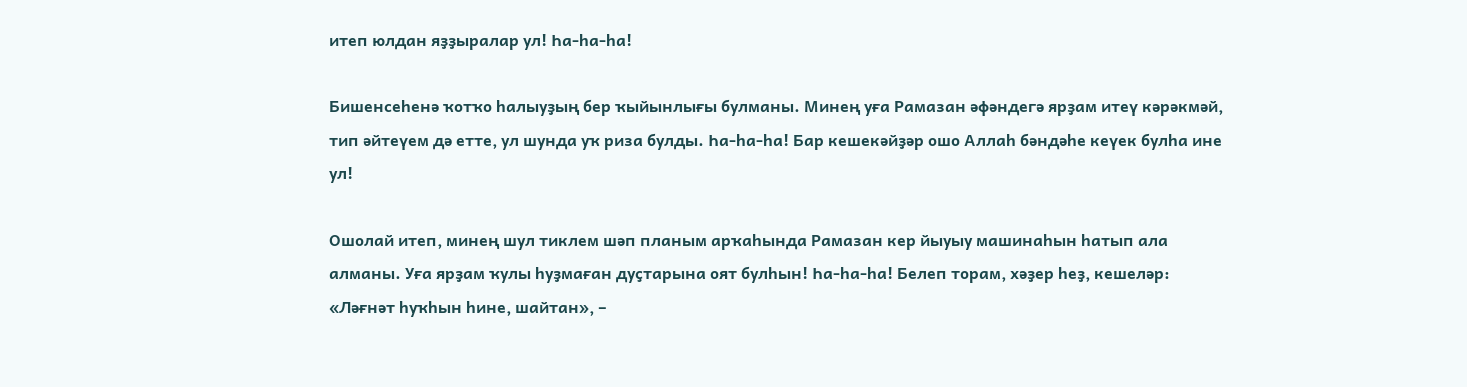итеп юлдан яҙҙыралар ул! Һа-һа-һа!

Бишенсеһенә ҡотҡо һалыуҙың бер ҡыйынлығы булманы. Минең уға Рамазан әфәндегә ярҙам итеү кәрәкмәй, тип әйтеүем дә етте, ул шунда уҡ риза булды. Һа-һа-һа! Бар кешекәйҙәр ошо Аллаһ бәндәһе кеүек булһа ине ул!

Ошолай итеп, минең шул тиклем шәп планым арҡаһында Рамазан кер йыуыу машинаһын һатып ала алманы. Уға ярҙам ҡулы һуҙмаған дуҫтарына оят булһын! Һа-һа-һа! Белеп торам, хәҙер һеҙ, кешеләр: «Ләғнәт һуҡһын һине, шайтан», –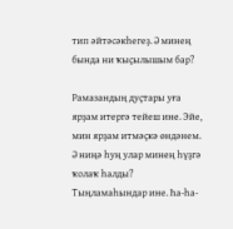тип әйтәсәкһегеҙ. Ә минең бында ни ҡыҫылышым бар?

Рамазандың дуҫтары уға ярҙам итергә тейеш ине. Эйе, мин ярҙам итмәҫкә өндәнем. Ә ниңә һуң улар минең һүҙгә ҡолаҡ һалды? Тыңламаһындар ине. Һа-һа-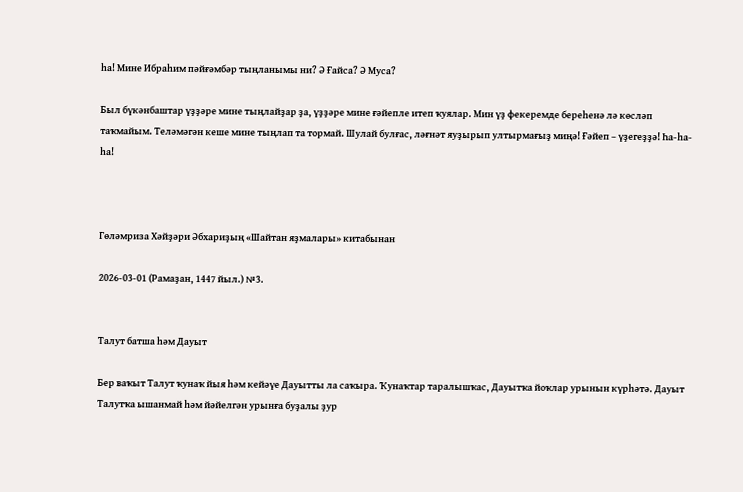һа! Мине Ибраһим пәйғәмбәр тыңланымы ни? Ә Ғайса? Ә Муса?

Был бүкәнбаштар үҙҙәре мине тыңлайҙар ҙа, үҙҙәре мине ғәйепле итеп ҡуялар. Мин үҙ фекеремде береһенә лә көсләп таҡмайым. Теләмәгән кеше мине тыңлап та тормай. Шулай булғас, ләғнәт яуҙырып ултырмағыҙ миңә! Ғәйеп – үҙегеҙҙә! Һа-һа-һа!



Гөләмриза Хәйҙәри Әбхариҙың «Шайтан яҙмалары» китабынан

2026-03-01 (Рамаҙан, 1447 йыл.) №3.


Талут батша һәм Дауыт

Бер ваҡыт Талут ҡунаҡ йыя һәм кейәүе Дауытты ла саҡыра. Ҡунаҡтар таралышҡас, Дауытҡа йоҡлар урынын күрһәтә. Дауыт Талутҡа ышанмай һәм йәйелгән урынға буҙалы ҙур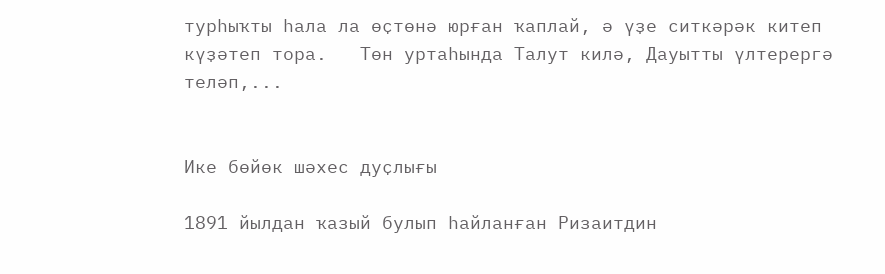турһыҡты һала ла өҫтөнә юрған ҡаплай, ә үҙе ситкәрәк китеп күҙәтеп тора.   Төн уртаһында Талут килә, Дауытты үлтерергә теләп,...


Ике бөйөк шәхес дуҫлығы

1891 йылдан ҡазый булып һайланған Ризаитдин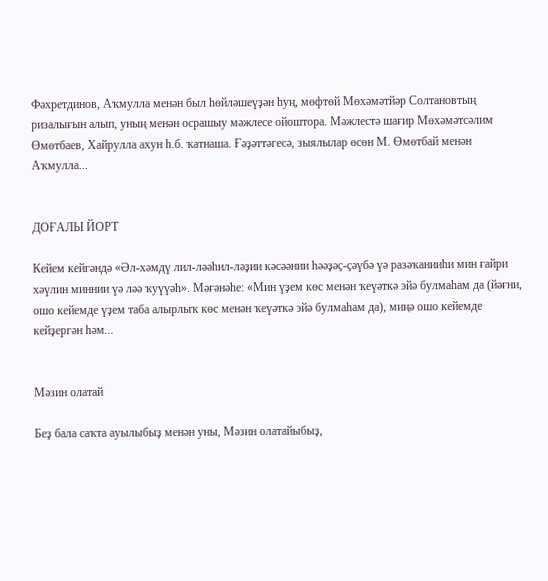Фәхретдинов, Аҡмулла менән был һөйләшеүҙән һуң, мөфтөй Мөхәмәтйәр Солтановтың ризалығын алып, уның менән осрашыу мәжлесе ойоштора. Мәжлестә шағир Мөхәмәтсәлим Өмөтбаев, Хайрулла ахун һ.б. ҡатнаша. Ғәҙәттәгесә, зыялылар өсөн М. Өмөтбай менән Аҡмулла...


ДОҒАЛЫ ЙОРТ

Кейем кейгәндә «Әл-хәмдү лил-ләәһил-ләҙии кәсәәнии һәәҙәҫ-ҫәүбә үә разәҡанииһи мин ғайри хәүлин миннии үә ләә ҡуүүәһ». Мәғәнәһе: «Мин үҙем көс менән ҡеүәткә эйә булмаһам да (йәғни, ошо кейемде үҙем таба алырлыҡ көс менән ҡеүәткә эйә булмаһам да), миңә ошо кейемде кейҙергән һәм...


Мәзин олатай

Беҙ бала саҡта ауылыбыҙ менән уны, Мәзин олатайыбыҙ,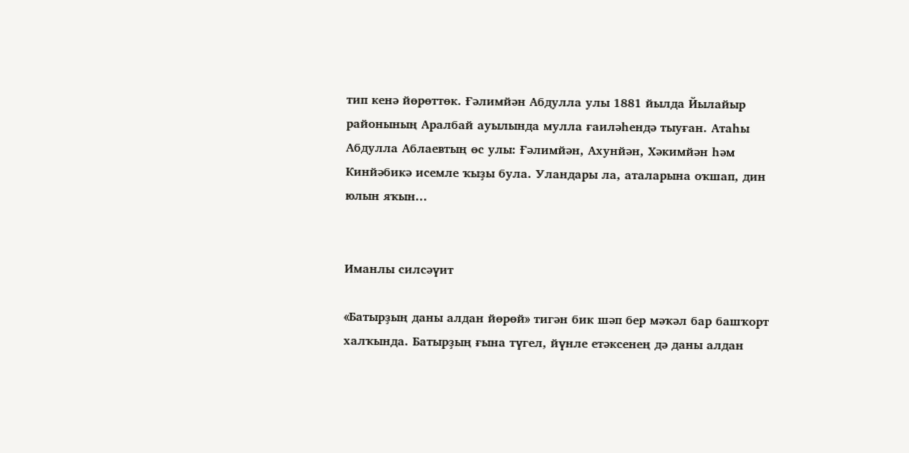тип кенә йөрөттөк. Ғәлимйән Абдулла улы 1881 йылда Йылайыр районының Аралбай ауылында мулла ғаиләһендә тыуған. Атаһы Абдулла Аблаевтың өс улы: Ғәлимйән, Ахунйән, Хәкимйән һәм Кинйәбикә исемле ҡыҙы була. Уландары ла, аталарына оҡшап, дин юлын яҡын...


Иманлы силсәүит

«Батырҙың даны алдан йөрөй» тигән бик шәп бер мәҡәл бар башҡорт халҡында. Батырҙың ғына түгел, йүнле етәксенең дә даны алдан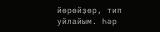йөрөйҙөр, тип уйлайым. Һәр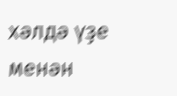хәлдә үҙе менән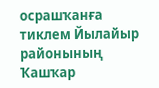осрашҡанға тиклем Йылайыр районының Ҡашҡар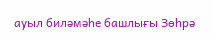ауыл биләмәһе башлығы Зөһрә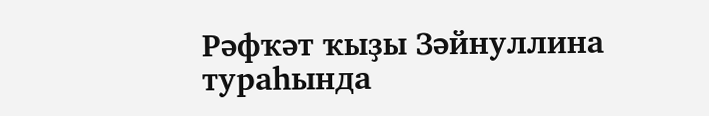Рәфҡәт ҡыҙы Зәйнуллина тураһында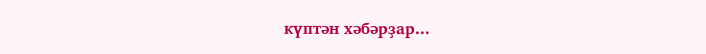күптән хәбәрҙар...